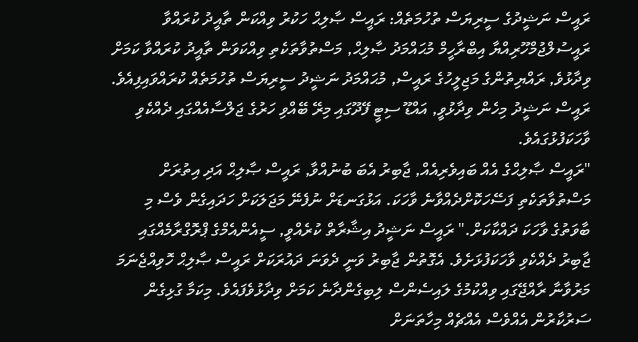ރައީސް ނަޝީދުގެ ސީރިޔަސް ތުހުމަތެއް: ރައީސް ޞާލިޙް ހަކުރު ވިއްކަން ތާއީދު ކުރައްވާ
ރައީސުލްޖުމްހޫރިއްޔާ އިބްރާހީމް މުޙައްމަދު ޞާލިޙް, މަސްތުވާތަކެތި ވިއްކަވަން ތާއީދު ކުރައްވާ ކަމަށް ވިދާޅުވެ, ރައްޔިތުންގެ މަޖިލީހުގެ ރައީސް, މުޙައްމަދު ނަޝީދު ސީރިޔަސް ތުހުމަތެއް ކުރައްވައިފިއެވެ.
ރައީސް ނަޝީދު މިހެން ވިދާޅުވީ, އައްޑޫ ސިޓީ ފޭދޫގައި މިރޭ ބޭއްވި ހަރުގެ ޖަލްސާއެއްގައި ދެއްކެވި ވާހަކަފުޅުގައެވެ.
"ރައީސް ޞާލިޙްގެ އެއް ބައިވެރިއެއް, ޖާބިރު އެބަ ބުނުއްވާ, ރައީސް ޞާލިޙް އަދި އިތުރަށް މަސްތުވާތަކެތި ފަސޭހަކޮށްދެއްވާނެ ވާހަކަ. އަޅުގަނޑަށް ނުފެނޭ މަޖަލަކަށް ހަދައިގެން ވެސް މި ބާވަތުގެ ވާހަކަ ދައްކާކަށް." ރައީސް ނަޝީދު އިޝާރާތް ކުރެއްވީ, ސީއެންއެމްގެ ޕްރޮގްރާމެއްގައި ޖާބިރު ދެއްކެވި ވާހަކަފުޅަށެވެ. އެގޮތުން ޖާބިރު ވަނީ ދެވަނަ ދައުރަކަށް ރައީސް ޞާލިޙް ހޮވިއްޖެނަމަ މަރުވާނާ ރާއްޖޭގައި ވިއްކުމުގެ ލައިސެންސް ލިބިގެންދާނެ ކަމަށް ވިދާޅުވެފައެވެ. މިކަމާ ގުޅިގެން ސަރުކާރުން އެއްވެސް އެއްޗެއް މިހާތަނަށް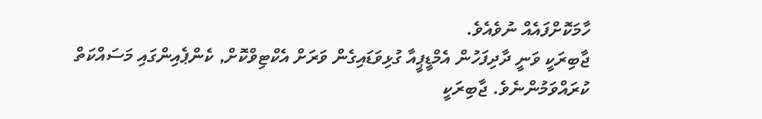ހާމަކޮށްފައެއް ނުވެއެވެ.
ޖާބިރަކީ ވަނީ ދާދިފަހުން އެމްޑީޕީއާ ގުޅިވަޑައިގެން ވަރަށް އެކްޓިވްކޮށް, ކެންޕެއިންގައި މަސައްކަތް ކުރައްވަމުންނެވެ. ޖާބިރަކީ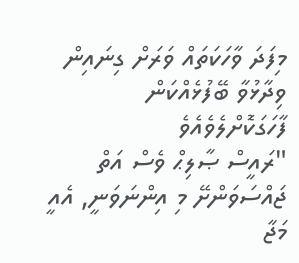މިފަދަ ވާހަކަތައް ވަރަށް ގިނައިން ވިދާޅުވާ ބޭފުޅެއްކަން ފާހަގަކޮށްލެވެއެވެ
"ރައީސް ޞާލިޙް ވެސް އަތް ޖައްސަވަންށޭ މި އިންނަވަނީ, އެއީ މަޖާ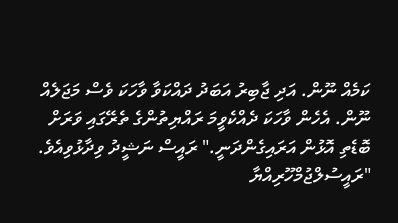ކަމެއް ނޫން. އަދި ޖާބިރު އަބަދު ދައްކަވާ ވާހަކަ ވެސް މަޖަލެއް ނޫން. އެހެން ވާހަކަ ދެއްކެވީމަ ރައްޔިތުންގެ ތެރޭގައި ވަރަށް ބޮޑެތި އޮޅުން އަރައިގެންދަނީ." ރައީސް ނަޝީދު ވިދާޅުވިއެވެ.
"ރައީސުލްޖުމްހޫރިއްޔާ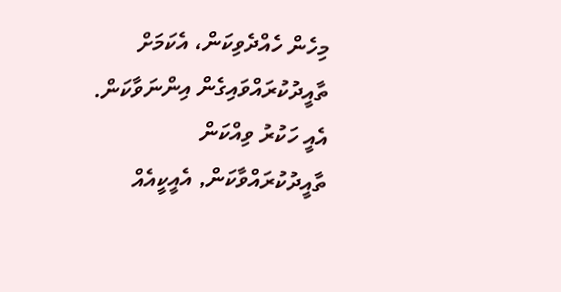މިހެން ހެއްދެވިކަން، އެކަމަށް ތާއީދުކުރައްވައިގެން އިންނަވާކަން. އެއީ ހަކުރު ވިއްކަން ތާއީދުކުރައްވާކަން, އެއީކީއެއް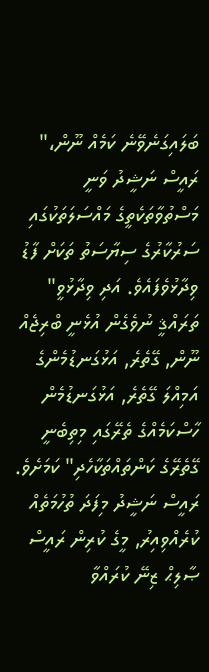ބަލައިގަނެވޭނެ ކަމެއް ނޫން،"
ރައީސް ނަޝީދު ވަނީ މަސްތުވާތަކެތީގެ މައްސަލަތަކުގައި ސަރުކާރުގެ ސިޔާސަތު ތަކަށް ފާޑު ވިދާޅުވެފައެވެ. އަދި ވިދާޅުވީ" ތަރައްޤީ ނުވެގެން އުޅެނީ ބްރިޖެއް ނޫން, ގޭތެރެ, އަޅުގަނޑުމެންގެ އަމިއްލަ ގޭތެރެ, އަޅުގަނޑުމެން ހާސްކަމެއްގެ ތެރޭގައި މިތިބެނީ ގޭތެރޭގެ ކަންތައްތަކާހެދި" ކަމަށެވެ.
ރައީސް ނަޝީދު މިފަދަ ތުހުމަތެއް ކުރެއްވިއިރު, މީގެ ކުރިން ރައީސް ޞާލިޙް ޒިނޭ ކުރައްވާ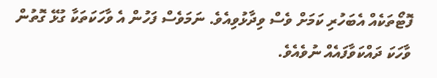ފޮޓޯތަކެއް އެބަހުރި ކަމަށް ވެސް ވިދާޅުވިއެވެ. ނަމަވެސް ފަހުން އެ ވާހަކަތަކާ ގުޅޭ ގޮތުން ވާހަކަ ދައްކަވާފައެއް ނުވެއެވެ.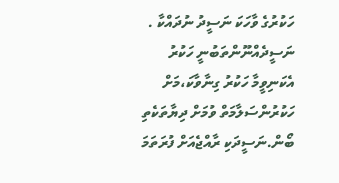ހަކުރުގެ ވާހަކަ ނަސީދު ނުދައްކާ . ނަސީދެއްނޫންތަބުނީ ހަކުރު އެކަނިވީމާ ހަކުރު ގިނާވާކަ،މަށް ހަކުރުންސަލާމަތް ވުމަށް ދިޔާތަކެތި ބޯން.ނަސީދަކި ރާއްޖެއަށް ފުރަތަމަ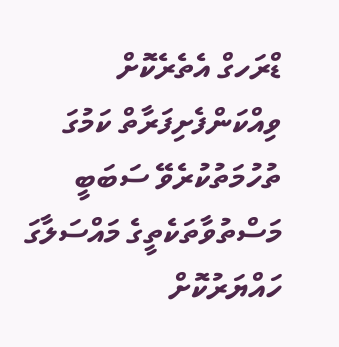ޑްރަހގް އެތެރެކޮށް ވިއްކަންފެށިފަރާތް ކަމުގަ ތުހުމަތުކުރެވޭ ސަބަބީ މަސްތުވާތަކެތީގެ މައްސަލާގަ ހައްޔަރުކޮށް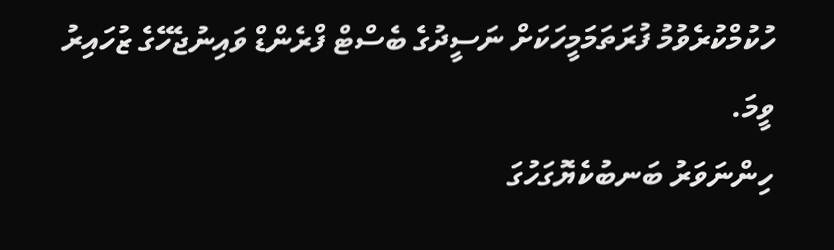ހުކުމްކުރެވުމު ފުރަތަމަމީހަކަށް ނަސީދުގެ ބެސްޓް ފްރެންޑް ވައިނުޖެހޭގެ ޒުހައިރު ވީމަ.
ހިންނަވަރު ބަނބުކެޔޮގަހުގަ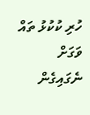ހުރި ކުކުޅު ތައް ވަގަށް ނެގައިގެން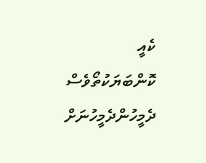ކެއީ ކޮންބަޔަކުތޯވެސް ދެމީހުންދެމީހުނަށް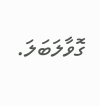ގޮވާލަބަލަ.